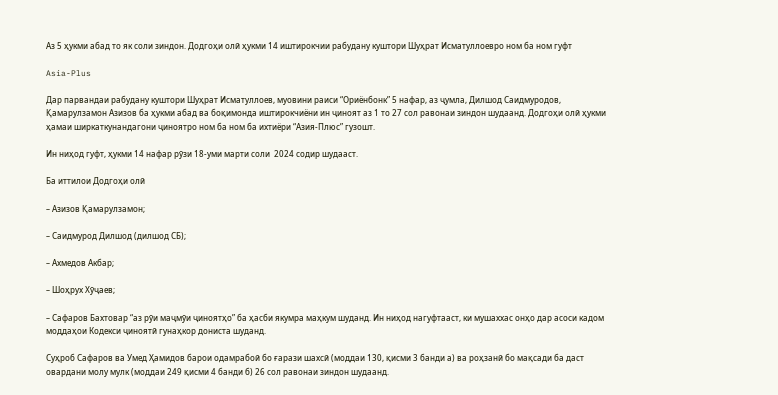Аз 5 ҳукми абад то як соли зиндон. Додгоҳи олӣ ҳукми 14 иштирокчии рабудану куштори Шуҳрат Исматуллоевро ном ба ном гуфт

Asia-Plus

Дар парвандаи рабудану куштори Шуҳрат Исматуллоев, муовини раиси “Ориёнбонк” 5 нафар, аз ҷумла, Дилшод Саидмуродов, Қамарулзамон Азизов ба ҳукми абад ва боқимонда иштирокчиёни ин ҷиноят аз 1 то 27 сол равонаи зиндон шудаанд. Додгоҳи олӣ ҳукми ҳамаи ширкаткунандагони ҷиноятро ном ба ном ба ихтиёри “Азия-Плюс” гузошт.

Ин ниҳод гуфт, ҳукми 14 нафар рӯзи 18-уми марти соли  2024 содир шудааст.

Ба иттилои Додгоҳи олӣ

– Азизов Қамарулзамон;

– Саидмурод Дилшод (дилшод СБ);

– Ахмедов Акбар;

– Шоҳрух Хӯҷаев;

– Сафаров Бахтовар “аз рӯи маҷмӯи ҷиноятҳо” ба ҳасби якумра маҳкум шуданд. Ин ниҳод нагуфтааст, ки мушаххас онҳо дар асоси кадом моддаҳои Кодекси ҷиноятӣ гунаҳкор дониста шуданд.

Суҳроб Сафаров ва Умед Ҳамидов барои одамрабоӣ бо ғарази шахсӣ (моддаи 130, қисми 3 банди а) ва роҳзанӣ бо мақсади ба даст овардани молу мулк (моддаи 249 қисми 4 банди б) 26 сол равонаи зиндон шудаанд.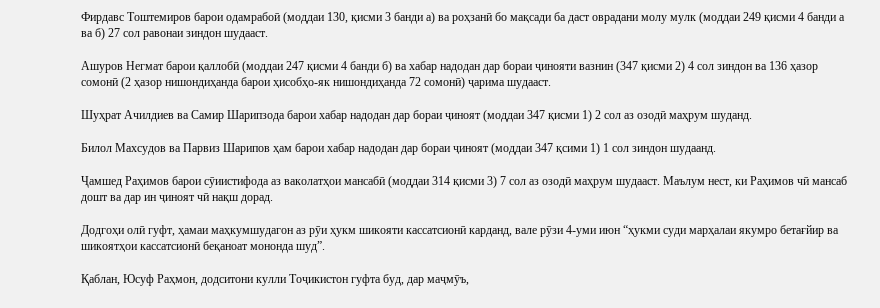Фирдавс Тоштемиров барои одамрабоӣ (моддаи 130, қисми 3 банди а) ва роҳзанӣ бо мақсади ба даст оврадани молу мулк (моддаи 249 қисми 4 банди а ва б) 27 сол равонаи зиндон шудааст.

Ашуров Негмат барои қаллобӣ (моддаи 247 қисми 4 банди б) ва хабар надодан дар бораи ҷинояти вазнин (347 қисми 2) 4 сол зиндон ва 136 ҳазор сомонӣ (2 ҳазор нишондиҳанда барои ҳисобҳо-як нишондиҳанда 72 сомонӣ) ҷарима шудааст.

Шуҳрат Ачилдиев ва Самир Шарипзода барои хабар надодан дар бораи ҷиноят (моддаи 347 қисми 1) 2 сол аз озодӣ маҳрум шуданд.

Билол Махсудов ва Парвиз Шарипов ҳам барои хабар надодан дар бораи ҷиноят (моддаи 347 қсими 1) 1 сол зиндон шудаанд.

Ҷамшед Раҳимов барои сӯиистифода аз ваколатҳои мансабӣ (моддаи 314 қисми 3) 7 сол аз озодӣ маҳрум шудааст. Маълум нест, ки Раҳимов чӣ мансаб дошт ва дар ин ҷиноят чӣ нақш дорад.

Додгоҳи олӣ гуфт, ҳамаи маҳкумшудагон аз рӯи ҳукм шикояти кассатсионӣ карданд, вале рӯзи 4-уми июн “ҳукми суди марҳалаи якумро бетағйир ва шикоятҳои кассатсионӣ беқаноат мононда шуд”.

Қаблан, Юсуф Раҳмон, додситони кулли Тоҷикистон гуфта буд, дар маҷмӯъ,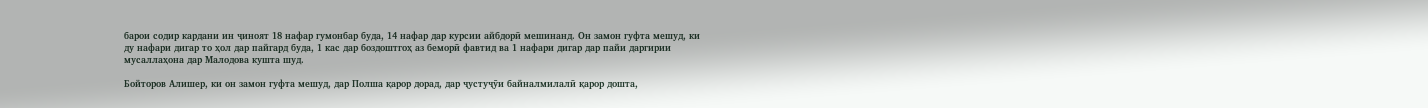барои содир кардани ин ҷиноят 18 нафар гумонбар буда, 14 нафар дар курсии айбдорӣ мешинанд. Он замон гуфта мешуд, ки ду нафари дигар то ҳол дар пайгард буда, 1 кас дар боздоштгоҳ аз беморӣ фавтид ва 1 нафари дигар дар пайи даргирии мусаллаҳона дар Малодова кушта шуд.

Бойторов Алишер, ки он замон гуфта мешуд, дар Полша қарор дорад, дар ҷустуҷӯи байналмилалӣ қарор дошта,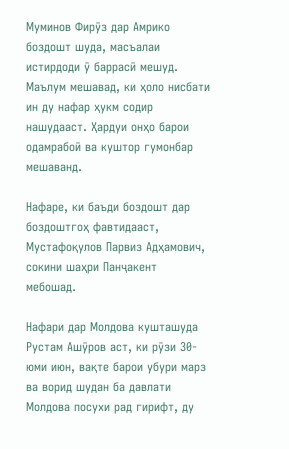Муминов Фирӯз дар Амрико боздошт шуда, масъалаи истирдоди ӯ баррасӣ мешуд. Маълум мешавад, ки ҳоло нисбати ин ду нафар ҳукм содир нашудааст. Ҳардуи онҳо барои одамрабоӣ ва куштор гумонбар мешаванд.

Нафаре, ки баъди боздошт дар боздоштгоҳ фавтидааст, Мустафоқулов Парвиз Адҳамович, сокини шаҳри Панҷакент мебошад.

Нафари дар Молдова кушташуда Рустам Ашӯров аст, ки рӯзи 30-юми июн, вақте барои убури марз ва ворид шудан ба давлати Молдова посухи рад гирифт, ду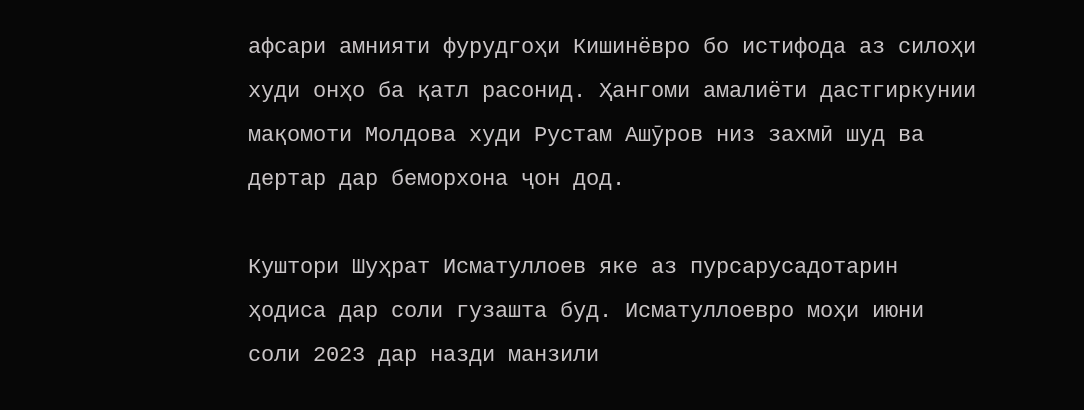афсари амнияти фурудгоҳи Кишинёвро бо истифода аз силоҳи худи онҳо ба қатл расонид. Ҳангоми амалиёти дастгиркунии мақомоти Молдова худи Рустам Ашӯров низ захмӣ шуд ва дертар дар беморхона ҷон дод.

Куштори Шуҳрат Исматуллоев яке аз пурсарусадотарин ҳодиса дар соли гузашта буд. Исматуллоевро моҳи июни соли 2023 дар назди манзили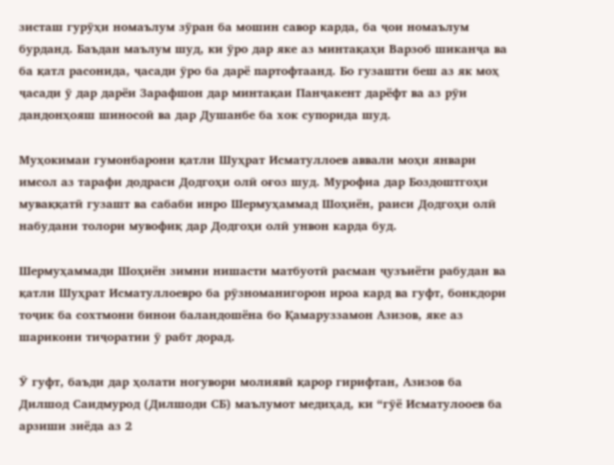зисташ гурӯҳи номаълум зӯран ба мошин савор карда, ба ҷои номаълум бурданд. Баъдан маълум шуд, ки ӯро дар яке аз минтақаҳи Варзоб шиканҷа ва ба қатл расонида, ҷасади ӯро ба дарё партофтаанд. Бо гузашти беш аз як моҳ ҷасади ӯ дар дарёи Зарафшон дар минтақаи Панҷакент дарёфт ва аз рӯи дандонҳояш шиносоӣ ва дар Душанбе ба хок супорида шуд.

Муҳокимаи гумонбарони қатли Шуҳрат Исматуллоев аввали моҳи январи имсол аз тарафи додраси Додгоҳи олӣ оғоз шуд. Мурофиа дар Боздоштгоҳи муваққатӣ гузашт ва сабаби инро Шермуҳаммад Шоҳиён, раиси Додгоҳи олӣ набудани толори мувофиқ дар Додгоҳи олӣ унвон карда буд.

Шермуҳаммади Шоҳиён зимни нишасти матбуотӣ расман ҷузъиёти рабудан ва қатли Шуҳрат Исматуллоевро ба рӯзноманигорон ироа кард ва гуфт, бонкдори тоҷик ба сохтмони бинои баландошёна бо Қамаруззамон Азизов, яке аз шарикони тиҷоратии ӯ рабт дорад.

Ӯ гуфт, баъди дар ҳолати ногувори молиявӣ қарор гирифтан, Азизов ба Дилшод Саидмурод (Дилшоди СБ) маълумот медиҳад, ки “гӯё Исматулооев ба арзиши зиёда аз 2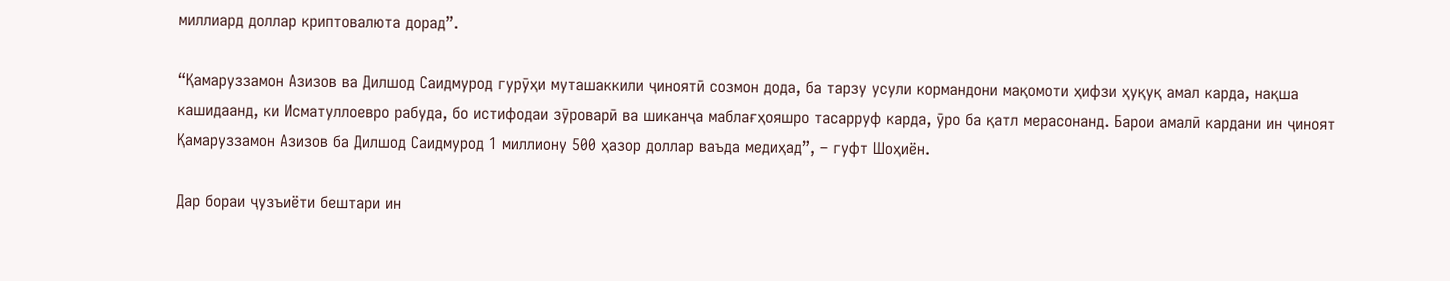миллиард доллар криптовалюта дорад”.

“Қамаруззамон Азизов ва Дилшод Саидмурод гурӯҳи муташаккили ҷиноятӣ созмон дода, ба тарзу усули кормандони мақомоти ҳифзи ҳуқуқ амал карда, нақша кашидаанд, ки Исматуллоевро рабуда, бо истифодаи зӯроварӣ ва шиканҷа маблағҳояшро тасарруф карда, ӯро ба қатл мерасонанд. Барои амалӣ кардани ин ҷиноят Қамаруззамон Азизов ба Дилшод Саидмурод 1 миллиону 500 ҳазор доллар ваъда медиҳад”, – гуфт Шоҳиён.

Дар бораи ҷузъиёти бештари ин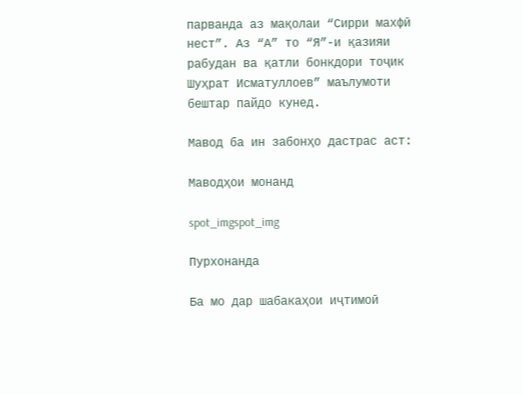парванда аз мақолаи “Сирри махфӣ нест”. Аз “А” то “Я”-и қазияи рабудан ва қатли бонкдори тоҷик Шуҳрат Исматуллоев” маълумоти бештар пайдо кунед.

Мавод ба ин забонҳо дастрас аст:

Маводҳои монанд

spot_imgspot_img

Пурхонанда

Ба мо дар шабакаҳои иҷтимоӣ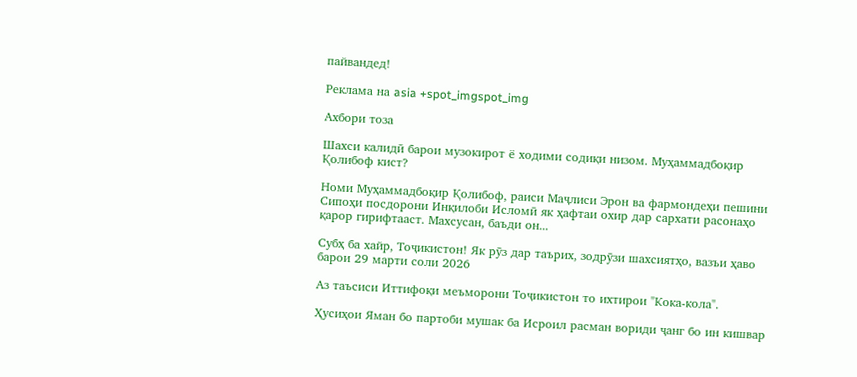пайвандед!

Реклама на asia +spot_imgspot_img

Ахбори тоза

Шахси калидӣ барои музокирот ё ходими содиқи низом. Муҳаммадбоқир Қолибоф кист?

Номи Муҳаммадбоқир Қолибоф, раиси Маҷлиси Эрон ва фармондеҳи пешини Сипоҳи посдорони Инқилоби Исломӣ як ҳафтаи охир дар сархати расонаҳо қарор гирифтааст. Махсусан, баъди он...

Субҳ ба хайр, Тоҷикистон! Як рӯз дар таърих, зодрӯзи шахсиятҳо, вазъи ҳаво барои 29 марти соли 2026

Аз таъсиси Иттифоқи меъморони Тоҷикистон то ихтирои "Кока-кола".

Ҳусиҳои Яман бо партоби мушак ба Исроил расман вориди ҷанг бо ин кишвар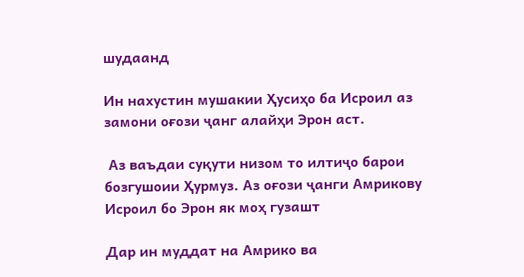шудаанд

Ин нахустин мушакии Ҳусиҳо ба Исроил аз замони оғози ҷанг алайҳи Эрон аст.

 Аз ваъдаи суқути низом то илтиҷо барои бозгушоии Ҳурмуз. Аз оғози ҷанги Амрикову Исроил бо Эрон як моҳ гузашт

Дар ин муддат на Амрико ва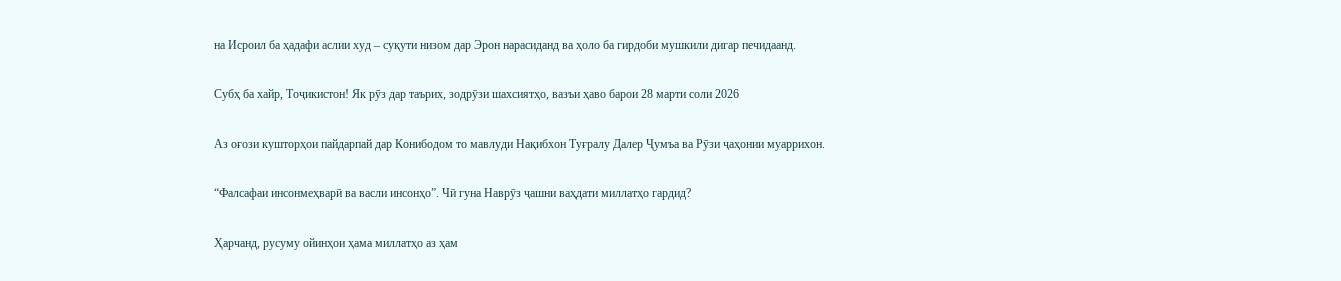на Исроил ба ҳадафи аслии худ – суқути низом дар Эрон нарасиданд ва ҳоло ба гирдоби мушкили дигар печидаанд.

Субҳ ба хайр, Тоҷикистон! Як рӯз дар таърих, зодрӯзи шахсиятҳо, вазъи ҳаво барои 28 марти соли 2026

Аз оғози кушторҳои пайдарпай дар Конибодом то мавлуди Нақибхон Туғралу Далер Ҷумъа ва Рӯзи ҷаҳонии муаррихон.

“Фалсафаи инсонмеҳварӣ ва васли инсонҳо”. Чӣ гуна Наврӯз ҷашни ваҳдати миллатҳо гардид?

Ҳарчанд, русуму ойинҳои ҳама миллатҳо аз ҳам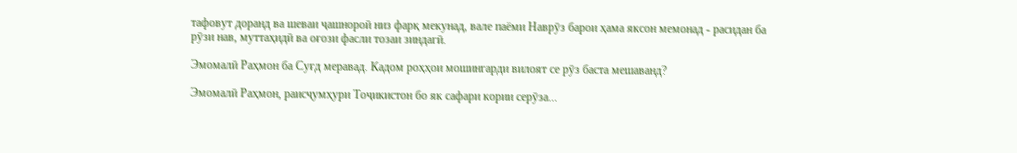тафовут доранд ва шеваи ҷашнороӣ низ фарқ мекунад, вале паёми Наврӯз барои ҳама яксон мемонад - расидан ба рӯзи нав, муттаҳидӣ ва оғози фасли тозаи зиндагӣ.

Эмомалӣ Раҳмон ба Суғд меравад. Кадом роҳҳои мошингарди вилоят се рӯз баста мешаванд?

Эмомалӣ Раҳмон, раисҷумҳури Тоҷикистон бо як сафари кории серӯза...